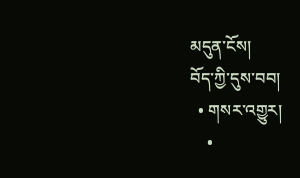མདུན་ངོས།
བོད་ཀྱི་དུས་བབ།
  • གསར་འགྱུར།
    •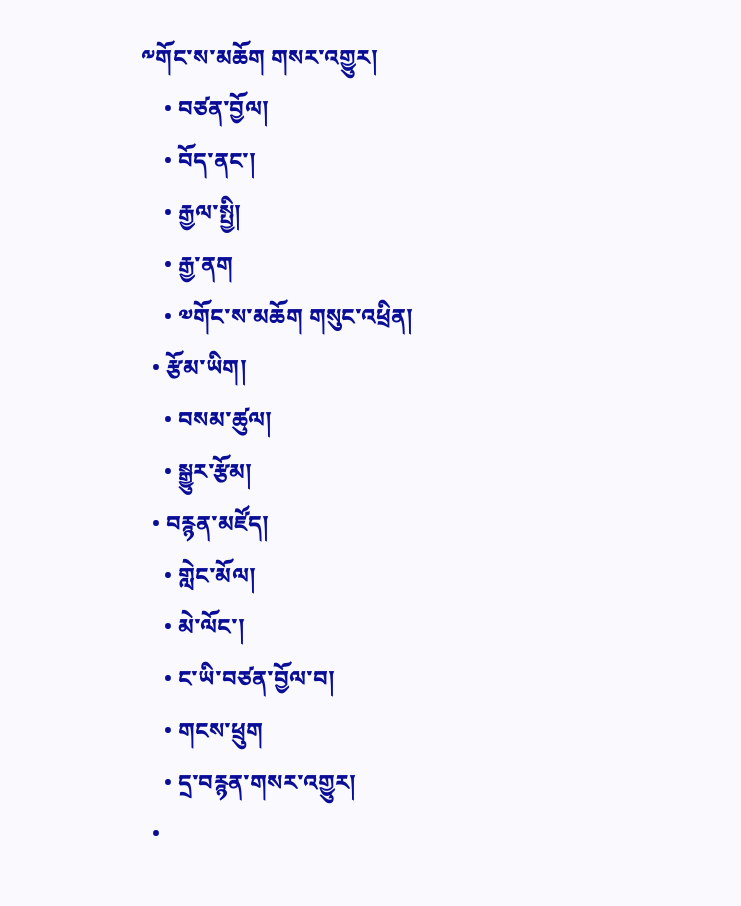༸གོང་ས་མཆོག གསར་འགྱུར།
    • བཙན་བྱོལ།
    • བོད་ནང་།
    • རྒྱལ་སྤྱི།
    • རྒྱ་ནག
    • ༧གོང་ས་མཆོག གསུང་འཕྲིན།
  • རྩོམ་ཡིག།
    • བསམ་ཚུལ།
    • སྒྱུར་རྩོམ།
  • བརྙན་མཛོད།
    • གླེང་མོལ།
    • མེ་ལོང་།
    • ང་ཡི་བཙན་བྱོལ་བ།
    • གངས་ཕྲུག
    • དྲ་བརྙན་གསར་འགྱུར།
  •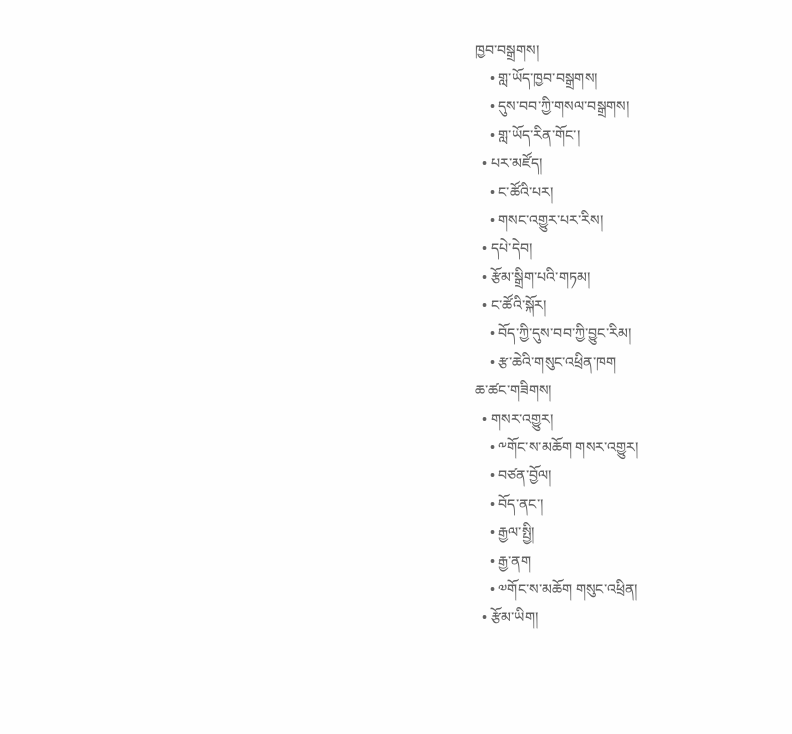ཁྱབ་བསྒྲགས།
    • གླ་ཡོད་ཁྱབ་བསྒྲགས།
    • དུས་བབ་ཀྱི་གསལ་བསྒྲགས།
    • གླ་ཡོད་རིན་གོང་།
  • པར་མཛོད།
    • ང་ཚོའི་པར།
    • གསང་འགྱུར་པར་རིས།
  • དཔེ་དེབ།
  • རྩོམ་སྒྲིག་པའི་གཏམ།
  • ང་ཚོའི་སྐོར།
    • བོད་ཀྱི་དུས་བབ་ཀྱི་བྱུང་རིམ།
    • རྩ་ཆེའི་གསུང་འཕྲིན་ཁག
ཆ་ཚང་གཟིགས།
  • གསར་འགྱུར།
    • ༸གོང་ས་མཆོག གསར་འགྱུར།
    • བཙན་བྱོལ།
    • བོད་ནང་།
    • རྒྱལ་སྤྱི།
    • རྒྱ་ནག
    • ༧གོང་ས་མཆོག གསུང་འཕྲིན།
  • རྩོམ་ཡིག།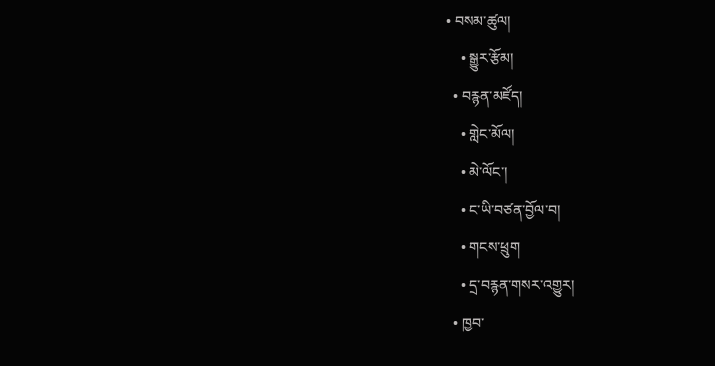• བསམ་ཚུལ།
    • སྒྱུར་རྩོམ།
  • བརྙན་མཛོད།
    • གླེང་མོལ།
    • མེ་ལོང་།
    • ང་ཡི་བཙན་བྱོལ་བ།
    • གངས་ཕྲུག
    • དྲ་བརྙན་གསར་འགྱུར།
  • ཁྱབ་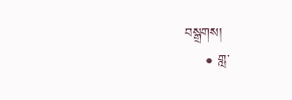བསྒྲགས།
    • གླ་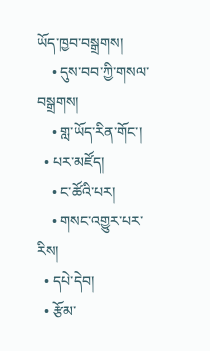ཡོད་ཁྱབ་བསྒྲགས།
    • དུས་བབ་ཀྱི་གསལ་བསྒྲགས།
    • གླ་ཡོད་རིན་གོང་།
  • པར་མཛོད།
    • ང་ཚོའི་པར།
    • གསང་འགྱུར་པར་རིས།
  • དཔེ་དེབ།
  • རྩོམ་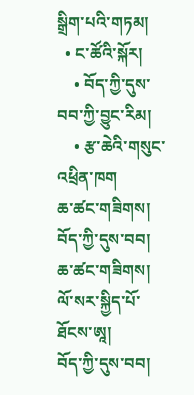སྒྲིག་པའི་གཏམ།
  • ང་ཚོའི་སྐོར།
    • བོད་ཀྱི་དུས་བབ་ཀྱི་བྱུང་རིམ།
    • རྩ་ཆེའི་གསུང་འཕྲིན་ཁག
ཆ་ཚང་གཟིགས།
བོད་ཀྱི་དུས་བབ།
ཆ་ཚང་གཟིགས།
ལོ་སར་སྐྱིད་པོ་ཐོངས་ཨཱ།
བོད་ཀྱི་དུས་བབ།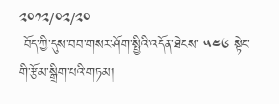༢༠༡༢/༠༢/༢༠
 བོད་ཀྱི་དུས་བབ་གསར་ཤོག་སྤྱིའི་འདོན་ཐེངས་ ༥༤༦ སྟེང་གི་རྩོམ་སྒྲིག་པའི་གཏམ།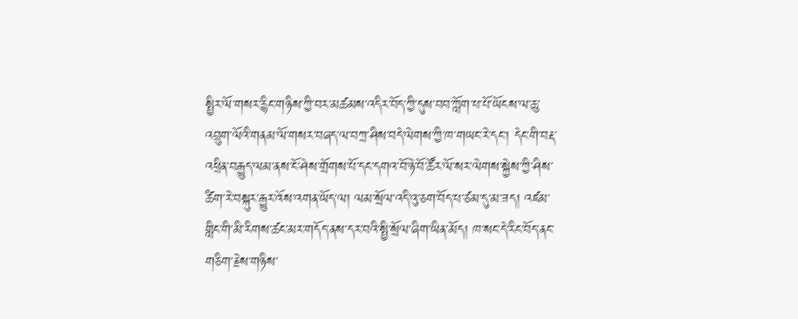སྤྱིར་ལོ་གསར་རྙིང་གཉིས་ཀྱི་བར་མཚམས་འདིར་བོད་ཀྱི་དུས་བབ་ཀློག་པ་པོ་ཡོངས་ལ་ཆུ་འབྲུག་ལོའི་གནམ་ལོ་གསར་བཞད་ལ་བཀྲ་ཤིས་བདེ་ལེགས་ཀྱི་ཁ་གཡང་རེ་དང་། དེང་གི་བརྡ་འཕྲིན་བརྒྱུད་ལམ་ནས་ངོ་ཤེས་གྲོགས་པོ་དང་དགའ་བོ་ཉེ་བོ་ཚོར་ལོ་སར་ལེགས་སྐྱེས་ཀྱི་ཤིས་ཚིག་རེ་བསྐུར་རྒྱུར་འོས་འགན་ཡོད་ལ། ལམ་སྲོལ་འདི་འུ་ཅག་བོད་པ་ཙམ་དུ་མ་ཟད། འཛམ་གླིང་གི་མི་རིགས་ཚང་མར་གདོད་ནས་དར་བའི་སྤྱི་སྲོལ་ཞིག་ཡིན་མོད། ཁ་སང་དེ་རིང་བོད་ནང་གཅིག་རྗེས་གཉིས་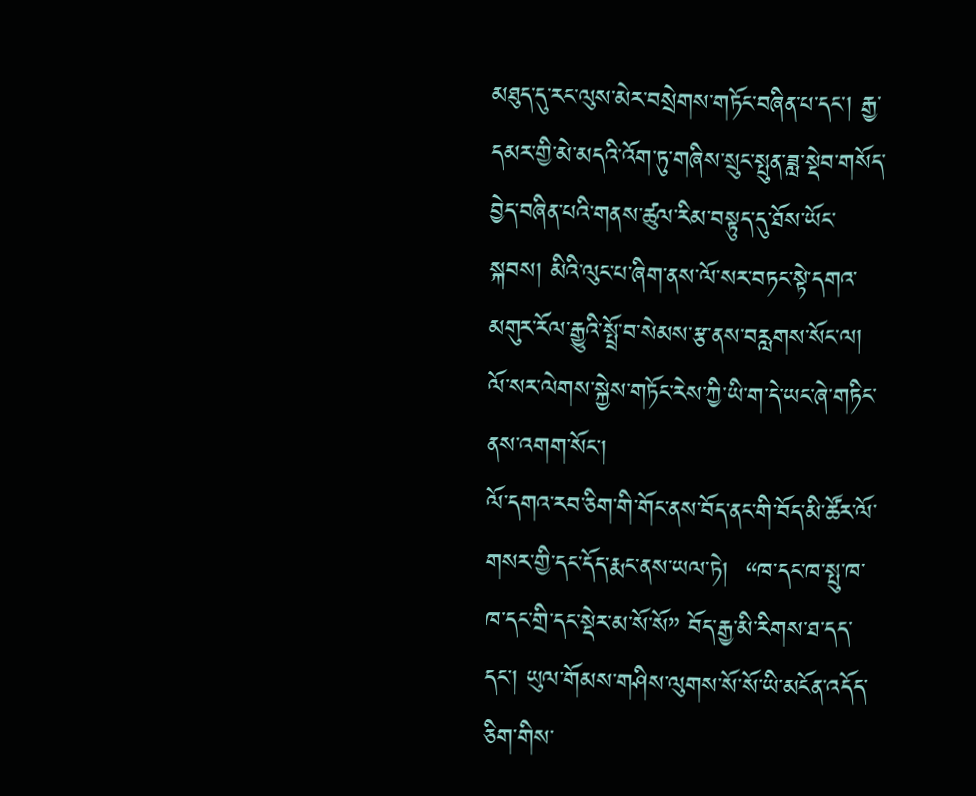མཐུད་དུ་རང་ལུས་མེར་བསྲེགས་གཏོང་བཞིན་པ་དང་། རྒྱ་དམར་གྱི་མེ་མདའི་འོག་ཏུ་གཞིས་སྲུང་སྤུན་ཟླ་སྡེབ་གསོད་བྱེད་བཞིན་པའི་གནས་ཚུལ་རིམ་བསྟུད་དུ་ཐོས་ཡོང་སྐབས། མིའི་ལུང་པ་ཞིག་ནས་ལོ་སར་བཏང་སྟེ་དགའ་མགུར་རོལ་རྒྱུའི་སྤྲོ་བ་སེམས་རྩ་ནས་བརླགས་སོང་ལ། ལོ་སར་ལེགས་སྐྱེས་གཏོང་རེས་ཀྱི་ཡི་ག་དེ་ཡང་ཞེ་གཏིང་ནས་འགག་སོང་།
ལོ་དགའ་རབ་ཅིག་གི་གོང་ནས་བོད་ནང་གི་བོད་མི་ཚོར་ལོ་གསར་གྱི་དང་དོད་རྨང་ནས་ཡལ་ཏེ།  “ཁ་དང་ཁ་སྤུ་ཁ་ཁ་དང་གྲི་དང་སྡེར་མ་སོ་སོ” བོད་རྒྱ་མི་རིགས་ཐ་དད་དང་། ཡུལ་གོམས་གཤིས་ལུགས་སོ་སོ་ཡི་མངོན་འདོད་ཅིག་གིས་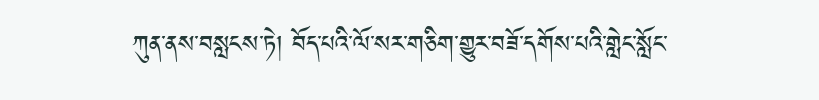ཀུན་ནས་བསླངས་ཏེ། བོད་པའི་ལོ་སར་གཅིག་གྱུར་བཟོ་དགོས་པའི་གླེང་སློང་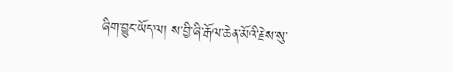ཞིག་བྱུང་ཡོད་ལ། ས་བྱི་ཞི་རྒོལ་ཆེན་མོའི་རྗེས་སུ་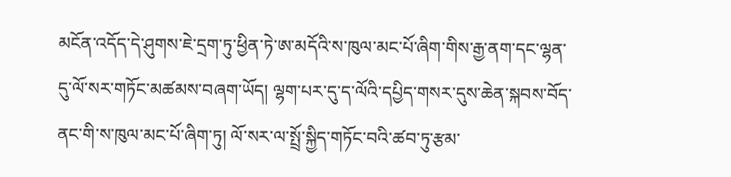མངོན་འདོད་དེ་ཤུགས་ཇེ་དྲག་ཏུ་ཕྱིན་ཏེ་ཨ་མདོའི་ས་ཁུལ་མང་པོ་ཞིག་གིས་རྒྱ་ནག་དང་ལྷན་དུ་ལོ་སར་གཏོང་མཚམས་བཞག་ཡོད། ལྷག་པར་དུ་ད་ལོའི་དཔྱིད་གསར་དུས་ཆེན་སྐབས་བོད་ནང་གི་ས་ཁུལ་མང་པོ་ཞིག་ཏུ། ལོ་སར་ལ་སྤྲོ་སྐྱིད་གཏོང་བའི་ཚབ་ཏུ་རྩམ་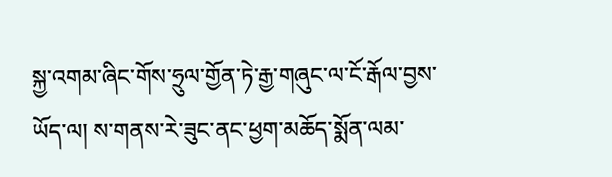སྐྱ་འགམ་ཞིང་གོས་ཧྲུལ་གྱོན་ཏེ་རྒྱ་གཞུང་ལ་ངོ་རྒོལ་བྱས་ཡོད་ལ། ས་གནས་རེ་ཟུང་ནང་ཕྱག་མཆོད་སྨོན་ལམ་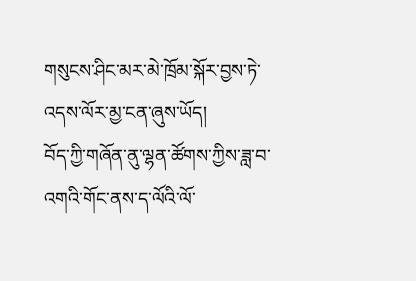གསུངས་ཤིང་མར་མེ་ཁྲོམ་སྐོར་བྱས་ཏེ་འདས་ལོར་མྱ་ངན་ཞུས་ཡོད།
བོད་ཀྱི་གཞོན་ནུ་ལྷན་ཚོགས་ཀྱིས་ཟླ་བ་འགའི་གོང་ནས་ད་ལོའི་ལོ་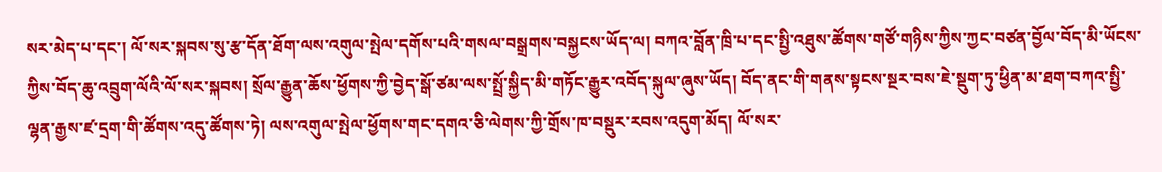སར་མེད་པ་དང་། ལོ་སར་སྐབས་སུ་རྩ་དོན་ཐོག་ལས་འགུལ་སྤེལ་དགོས་པའི་གསལ་བསྒྲགས་བསྐྱངས་ཡོད་ལ། བཀའ་བློན་ཁྲི་པ་དང་སྤྱི་འཐུས་ཚོགས་གཙོ་གཉིས་ཀྱིས་ཀྱང་བཙན་བྱོལ་བོད་མི་ཡོངས་ཀྱིས་བོད་ཆུ་འབྲུག་ལོའི་ལོ་སར་སྐབས། སྲོལ་རྒྱུན་ཆོས་ཕྱོགས་ཀྱི་བྱེད་སྒོ་ཙམ་ལས་སྤྲོ་སྐྱིད་མི་གཏོང་རྒྱུར་འབོད་སྐུལ་ཞུས་ཡོད། བོད་ནང་གི་གནས་སྟངས་སྔར་བས་ཇེ་སྡུག་ཏུ་ཕྱིན་མ་ཐག་བཀའ་སྤྱི་ལྷན་རྒྱས་ཛ་དྲག་གི་ཚོགས་འདུ་ཚོགས་ཏེ། ལས་འགུལ་སྤེལ་ཕྱོགས་གང་དགའ་ཅི་ལེགས་ཀྱི་གྲོས་ཁ་བསྡུར་རབས་འདུག་མོད། ལོ་སར་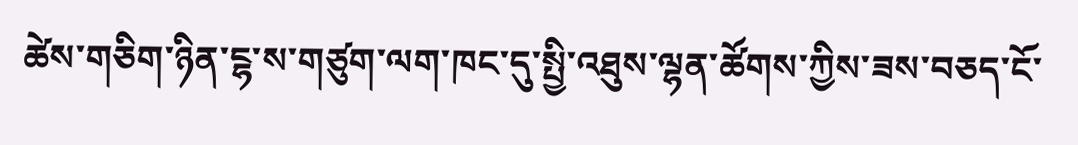ཚེས་གཅིག་ཉིན་ངྷ་ས་གཙུག་ལག་ཁང་དུ་སྤྱི་འཐུས་ལྷན་ཚོགས་ཀྱིས་ཟས་བཅད་ངོ་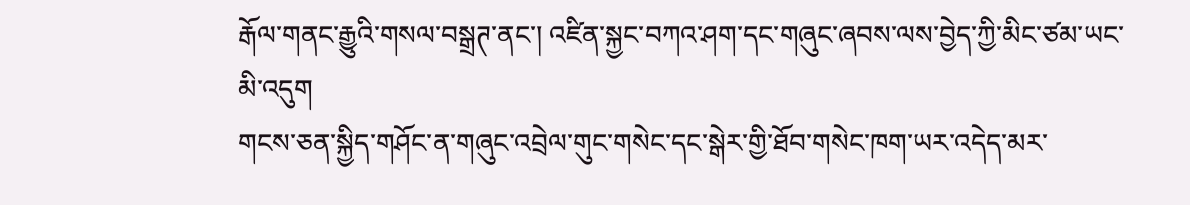རྒོལ་གནང་རྒྱུའི་གསལ་བསྒྲཊ་ནང་། འཛིན་སྐྱང་བཀའ་ཤག་དང་གཞུང་ཞབས་ལས་བྱེད་ཀྱི་མིང་ཙམ་ཡང་མི་འདུག
གངས་ཅན་སྐྱིད་གཤོང་ན་གཞུང་འབྲེལ་གུང་གསེང་དང་སྒེར་གྱི་ཐོབ་གསེང་ཁག་ཡར་འདེད་མར་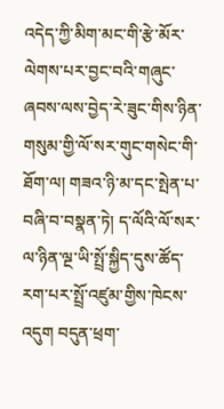འདེད་ཀྱི་མིག་མང་གི་རྩེ་མོར་ལེགས་པར་བྱང་བའི་གཞུང་ཞབས་ལས་བྱེད་རེ་ཟུང་གིས་ཉིན་གསུམ་གྱི་ལོ་སར་གུང་གསེང་གི་ཐོག་ལ། གཟའ་ཉི་མ་དང་སྤེན་པ་བཞི་བ་བསྣན་ཏེ། ད་ལོའི་ལོ་སར་ལ་ཉིན་ལྔ་ཡི་སྤྲོ་སྐྱིད་དུས་ཚོད་རག་པར་སྤྲོ་འཛུམ་གྱིས་ཁེངས་འདུག བདུན་ཕྲག་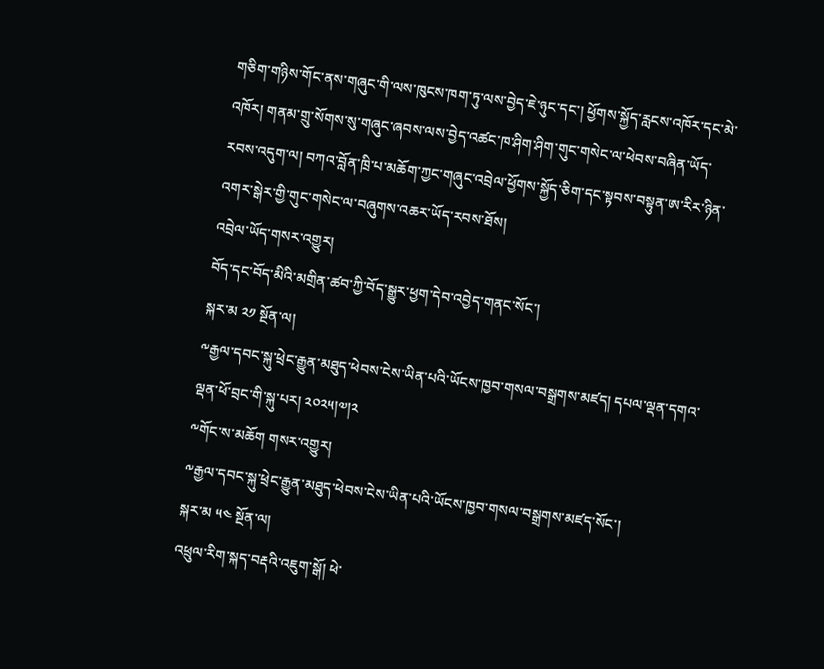གཅིག་གཉིས་གོང་ནས་གཞུང་གི་ལས་ཁུངས་ཁག་ཏུ་ལས་བྱེད་ཇེ་ཉུང་དང་། ཕྱོགས་སྐྱོད་རླངས་འཁོར་དང་མེ་འཁོར། གནམ་གྲུ་སོགས་སུ་གཞུང་ཞབས་ལས་བྱེད་འཚང་ཁ་ཤིག་ཤིག་གུང་གསེང་ལ་ཕེབས་བཞིན་ཡོད་རབས་འདུག་ལ། བཀའ་བློན་ཁྲི་པ་མཆོག་ཀྱང་གཞུང་འབྲེལ་ཕྱོགས་སྐྱོད་ཅིག་དང་སྟབས་བསྟུན་ཨ་རིར་ཉིན་འགར་སྒེར་གྱི་གུང་གསེང་ལ་བཞུགས་འཆར་ཡོད་རབས་ཐོས།
འབྲེལ་ཡོད་གསར་འགྱུར།
བོད་དང་བོད་མིའི་མགྲིན་ཚབ་ཀྱི་བོད་སྒྱུར་ཕྱག་དེབ་འབྱེད་གནང་སོང་།
སྐར་མ ༢༡ སྔོན་ལ།
༸རྒྱལ་དབང་སྐུ་ཕྲེང་རྒྱུན་མཐུད་ཕེབས་ངེས་ཡིན་པའི་ཡོངས་ཁྱབ་གསལ་བསྒྲགས་མཛད། དཔལ་ལྡན་དགའ་ལྡན་ཕོ་བྲང་གི་སྐུ་པར། ༢༠༢༥།༧།༢
༸གོང་ས་མཆོག གསར་འགྱུར།
༸རྒྱལ་དབང་སྐུ་ཕྲེང་རྒྱུན་མཐུད་ཕེབས་ངེས་ཡིན་པའི་ཡོངས་ཁྱབ་གསལ་བསྒྲགས་མཛད་སོང་།
སྐར་མ ༥༤ སྔོན་ལ།
འཕྲུལ་རིག་སྐད་བརྡའི་འཇུག་སྒོ། ཕེ་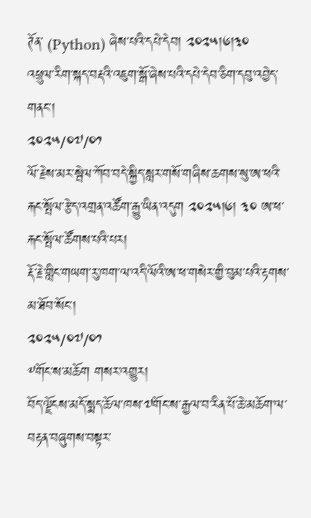ཊོན་ (Python) ཞེས་པའི་དཔེ་དེབ། ༢༠༢༥།༦།༣༠
འཕྲུལ་རིག་སྐད་བརྡའི་འཇུག་སྒོ་ཞེས་པའི་དཔེ་དེབ་ཅིག་དབུ་འབྱེད་གནང་།
༢༠༢༥/༠༧/༠༡
ལོ་རྗེས་མར་སྦེལ་ཀོབ་བདེ་སྐྱིད་སླར་གསོ་གཞིས་ཆགས་སུ་ཨ་ཕའི་རྐང་སྤོལ་རྩེད་འགྲན་འཚོག་རྒྱུ་ཡིན་འདུག ༢༠༢༥།༦། ༣༠ ཨ་ཕ་རྐང་སྤོལ་ཚོགས་པའི་པར།
རྡོ་རྗེ་གླིང་གཡག་རུ་ཁག་ལ་འདི་ལོའི་ཨ་ཕ་གསེར་གྱི་བུམ་པའི་རྟགས་མ་ཐོབ་སོང་།
༢༠༢༥/༠༧/༠༡
༸གོང་ས་མཆོག གསར་འགྱུར།
བོད་ལྗོངས་མདོ་སྨད་ཆོལ་ཁས་༧གོང་ས་རྒྱལ་བ་རིན་པོ་ཆེ་མཆོག་ལ་བརྟན་བཞུགས་བསྟར་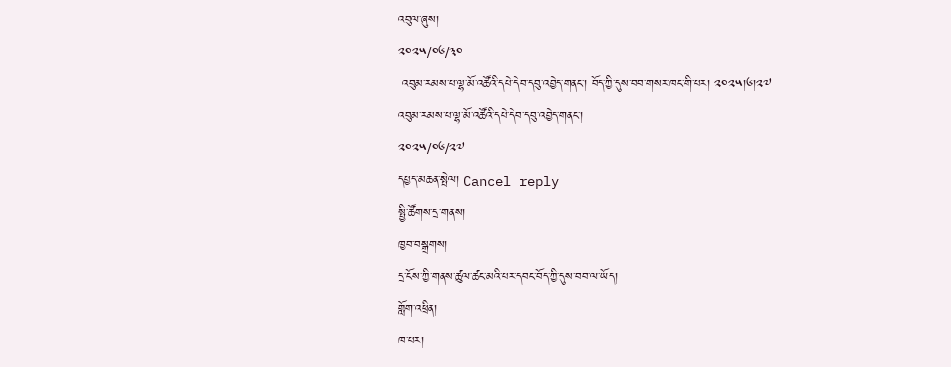འབུལ་ཞུས།
༢༠༢༥/༠༦/༣༠
 འབུམ་རམས་པ་ལྷ་མོ་འཚོའི་དཔེ་དེབ་དབུ་འབྱེད་གནང་། བོད་ཀྱི་དུས་བབ་གསར་ཁང་གི་པར། ༢༠༢༥།༦།༢༧
འབུམ་རམས་པ་ལྷ་མོ་འཚོའི་དཔེ་དེབ་དབུ་འབྱེད་གནང་།
༢༠༢༥/༠༦/༢༧
དཔྱད་མཆན་སྤེལ། Cancel reply
སྤྱི་ཚོགས་དྲ་གནས།
ཁྱབ་བསྒྲགས།
དྲ་ངོས་ཀྱི་གནས་ཚུལ་ཚང་མའི་པར་དབང་བོད་ཀྱི་དུས་བབ་ལ་ཡོད།
གློག་འཕྲིན།
ཁ་པར།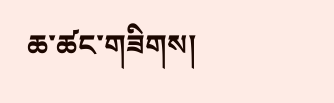ཆ་ཚང་གཟིགས།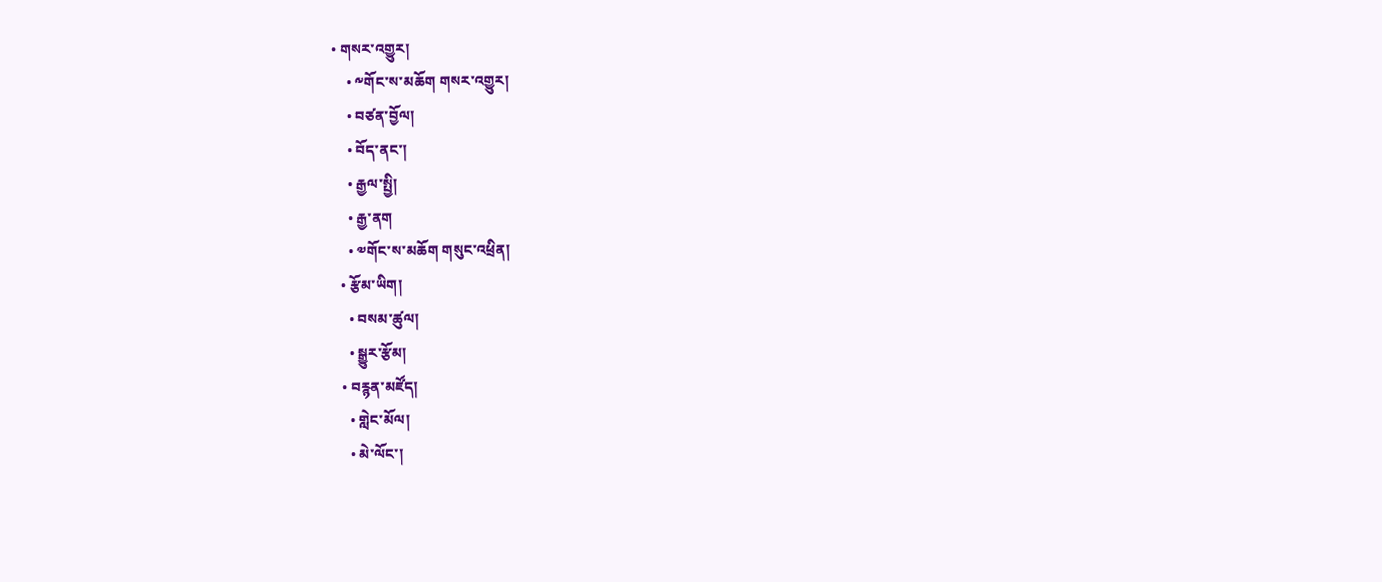• གསར་འགྱུར།
    • ༸གོང་ས་མཆོག གསར་འགྱུར།
    • བཙན་བྱོལ།
    • བོད་ནང་།
    • རྒྱལ་སྤྱི།
    • རྒྱ་ནག
    • ༧གོང་ས་མཆོག གསུང་འཕྲིན།
  • རྩོམ་ཡིག།
    • བསམ་ཚུལ།
    • སྒྱུར་རྩོམ།
  • བརྙན་མཛོད།
    • གླེང་མོལ།
    • མེ་ལོང་།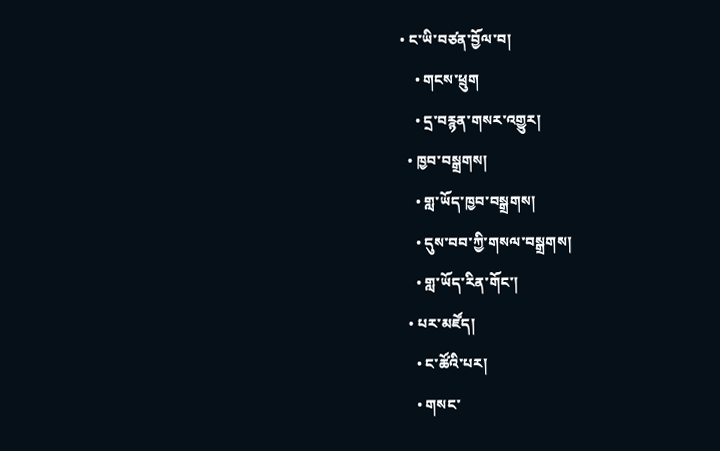• ང་ཡི་བཙན་བྱོལ་བ།
    • གངས་ཕྲུག
    • དྲ་བརྙན་གསར་འགྱུར།
  • ཁྱབ་བསྒྲགས།
    • གླ་ཡོད་ཁྱབ་བསྒྲགས།
    • དུས་བབ་ཀྱི་གསལ་བསྒྲགས།
    • གླ་ཡོད་རིན་གོང་།
  • པར་མཛོད།
    • ང་ཚོའི་པར།
    • གསང་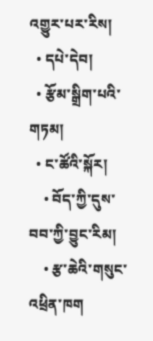འགྱུར་པར་རིས།
  • དཔེ་དེབ།
  • རྩོམ་སྒྲིག་པའི་གཏམ།
  • ང་ཚོའི་སྐོར།
    • བོད་ཀྱི་དུས་བབ་ཀྱི་བྱུང་རིམ།
    • རྩ་ཆེའི་གསུང་འཕྲིན་ཁག